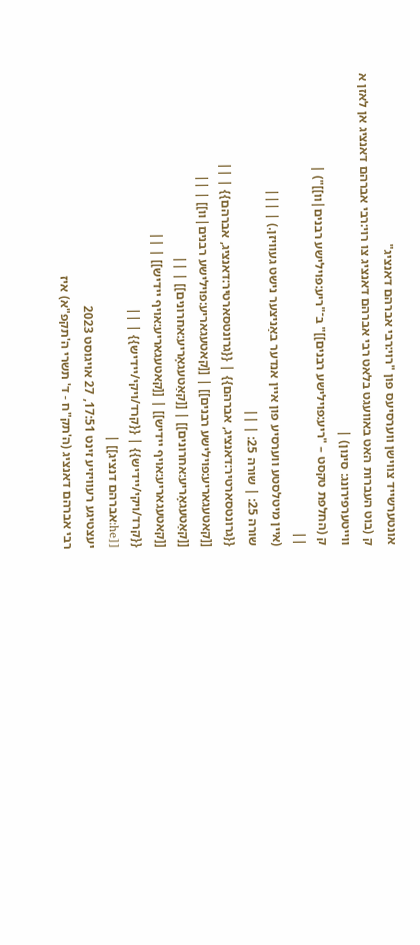אונטערשייד צווישן ווערסיעס פון "רוי:רבי אברהם דאנציג"
ק (בוט העברות האט באוועגט בלאט רבי אברהם דאנציג צו רוי:רבי אברהם דאנציג אן לאזן א ווייטערפירונג: סינון) |
ק (החלפת טקסט – "ריע:פוילישע רבנים]]" ב־"ריע:פוילישע רבנים|װ]]") |
||
(איין מיטלסטע ווערסיע פון איין אנדער באַניצער נישט געוויזן.) | |||
שורה 25: | שורה 25: | ||
{{גרונטסארטיר:דאנציג, אברהם}} | {{גרונטסארטיר:דאנציג, אברהם}} | ||
[[קאטעגאריע:פוילישע רבנים]] | [[קאטעגאריע:פוילישע רבנים|װ]] | ||
[[קאַטעגאָריע:אחרונים]] | [[קאַטעגאָריע:אחרונים]] | ||
[[קאטעגאריע:אויף יידיש]] | [[קאטעגאריע:אויף יידיש]] | ||
{{קרד/ויקי/יידיש}} | {{קרד/ויקי/יידיש}} | ||
[[he:אברהם דנציג]] |
יעצטיגע רעוויזיע זינט 17:51, 27 אויגוסט 2023
רבי אברהם דאנציג (ה'תק"ח - ד' תשרי ה'תקפ"א) איז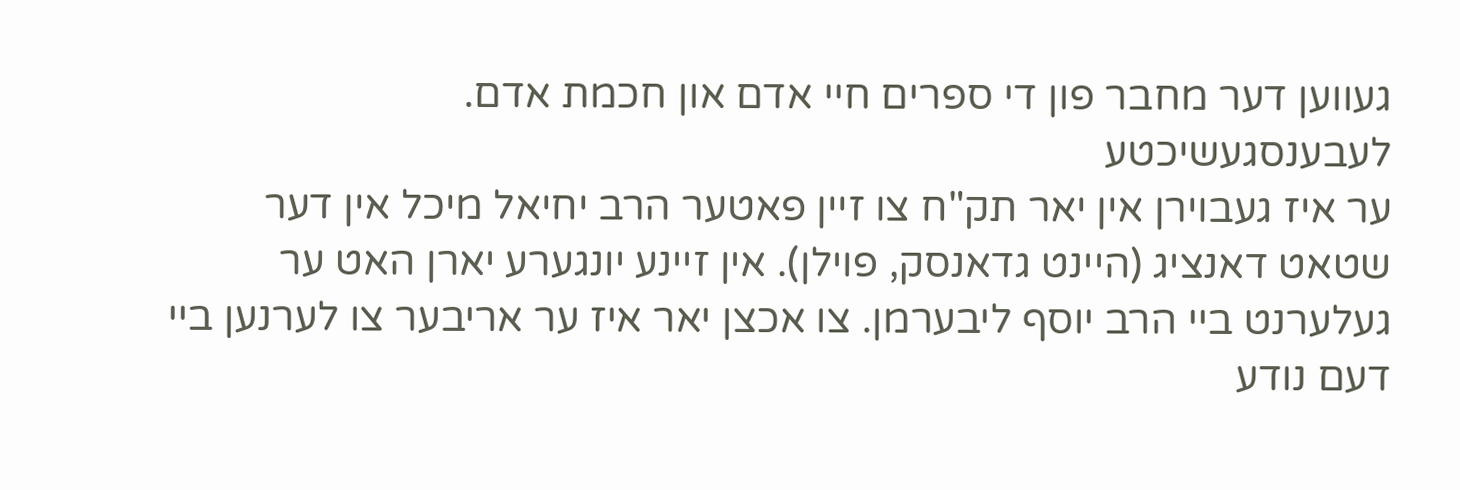געווען דער מחבר פון די ספרים חיי אדם און חכמת אדם.
לעבענסגעשיכטע
ער איז געבוירן אין יאר תק"ח צו זיין פאטער הרב יחיאל מיכל אין דער שטאט דאנציג (היינט גדאנסק, פוילן). אין זיינע יונגערע יארן האט ער געלערנט ביי הרב יוסף ליבערמן. צו אכצן יאר איז ער אריבער צו לערנען ביי דעם נודע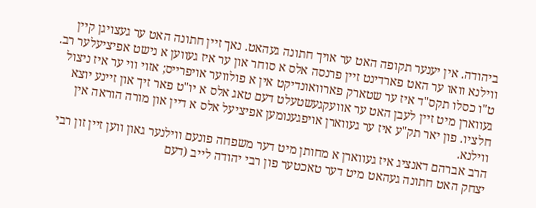ביהודה. אין יענער תקופה האט ער אויך חתונה געהאט. נאך זיין חתונה האט ער געצויגן קיין ווילנא וואו ער האט פארדינט זיין פרנסה אלס א סוחר און ער איז געווען א נישט אפיציעלער רב. ט"ו כסלו תקס"ד איז ער שטארק פארוואונדיקט אין א פולווער אויפרייס; אזוי ווי ער איז ניצול געווארן מיט זיין לעבן האט ער אוועקגעשטעלט דעם טאג אלס א יו"ט פאר זיך און זיינע יוצא חלציו. פון יאר תק"ע איז ער געווארן אויפגענומען אפיציעל אלס א דיין און מורה הוראה אין ווילנא.
הרב אברהם דאנציג איז געווארן א מחותן מיט דער משפחה פונעם ווילנער גאון ווען זיין זון רבי יצחק האט חתונה געהאט מיט דער טאכטער פון רבי יהודה לייב (דעם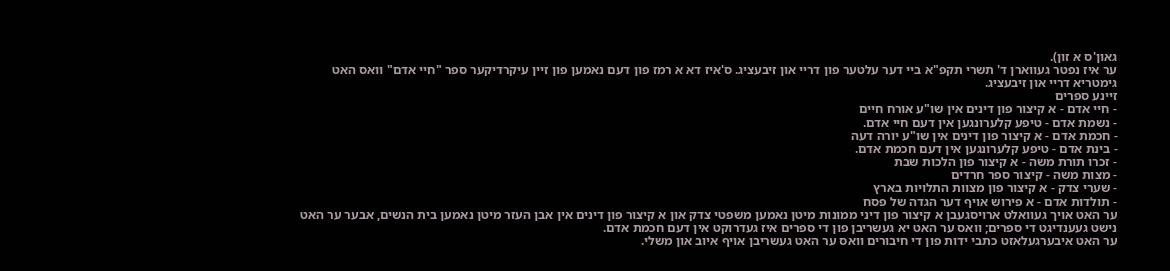גאון'ס א זון).
ער איז נפטר געווארן ד' תשרי תקפ"א ביי דער עלטער פון דריי און זיבעציג. ס'איז דא א רמז פון דעם נאמען פון זיין עיקרדיקער ספר "חיי אדם" וואס האט גימטריא דריי און זיבעציג.
זיינע ספרים
- חיי אדם - א קיצור פון דינים אין שו"ע אורח חיים
- נשמת אדם - טיפע קלערונגען אין דעם חיי אדם.
- חכמת אדם - א קיצור פון דינים אין שו"ע יורה דעה
- בינת אדם - טיפע קלערונגען אין דעם חכמת אדם.
- זכרו תורת משה - א קיצור פון הלכות שבת
- מצות משה - קיצור ספר חרדים
- שערי צדק - א קיצור פון מצוות התלויות בארץ
- תולדות אדם - א פירוש אויף דער הגדה של פסח
ער האט אויך געוואלט ארויסגעבן א קיצור פון דיני ממונות מיטן נאמען משפטי צדק און א קיצור פון דינים אין אבן העזר מיטן נאמען בית הנשים, אבער ער האט נישט געענדיגט די ספרים; וואס ער האט יא געשריבן פון די ספרים איז געדרוקט אין דעם חכמת אדם.
ער האט איבערגעלאזט כתבי ידות פון די חיבורים וואס ער האט געשריבן אויף איוב און משלי.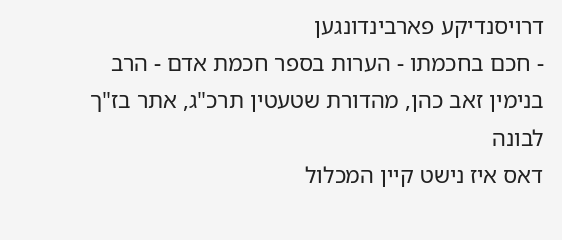דרויסנדיקע פארבינדונגען
- חכם בחכמתו - הערות בספר חכמת אדם - הרב בנימין זאב כהן, מהדורת שטעטין תרכ"ג, אתר בז"ך לבונה
דאס איז נישט קיין המכלול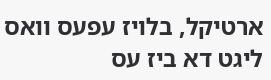ארטיקל, בלויז עפעס וואס ליגט דא ביז עס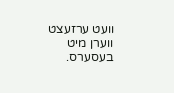וועט ערזעצט ווערן מיט בעסערס.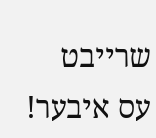שרייבט עס איבער!